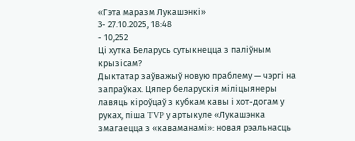«Гэта маразм Лукашэнкі»
3- 27.10.2025, 18:48
- 10,252
Ці хутка Беларусь сутыкнецца з паліўным крызісам?
Дыктатар заўважыў новую праблему — чэргі на запраўках. Цяпер беларускія міліцыянеры лавяць кіроўцаў з кубкам кавы і хот-догам у руках, піша TVP у артыкуле «Лукашэнка змагаецца з «каваманамі»: новая рэальнасць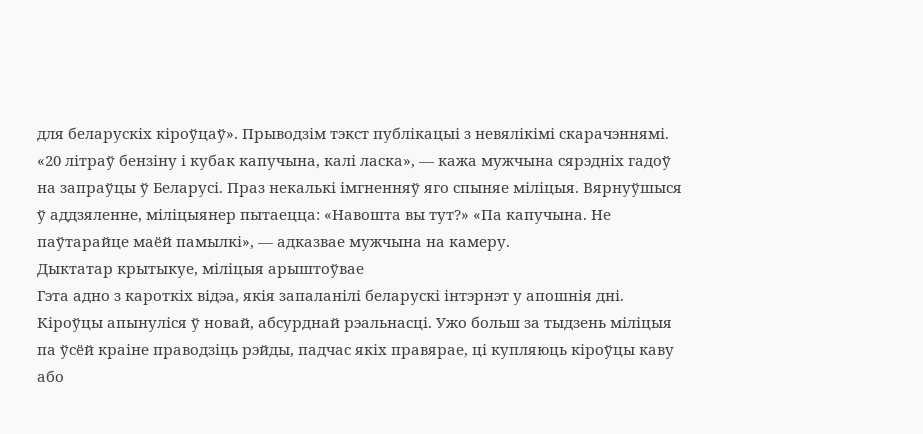для беларускіх кіроўцаў». Прыводзім тэкст публікацыі з невялікімі скарачэннямі.
«20 літраў бензіну і кубак капучына, калі ласка», — кажа мужчына сярэдніх гадоў на запраўцы ў Беларусі. Праз некалькі імгненняў яго спыняе міліцыя. Вярнуўшыся ў аддзяленне, міліцыянер пытаецца: «Навошта вы тут?» «Па капучына. Не паўтарайце маёй памылкі», — адказвае мужчына на камеру.
Дыктатар крытыкуе, міліцыя арыштоўвае
Гэта адно з кароткіх відэа, якія запаланілі беларускі інтэрнэт у апошнія дні. Кіроўцы апынуліся ў новай, абсурднай рэальнасці. Ужо больш за тыдзень міліцыя па ўсёй краіне праводзіць рэйды, падчас якіх правярае, ці купляюць кіроўцы каву або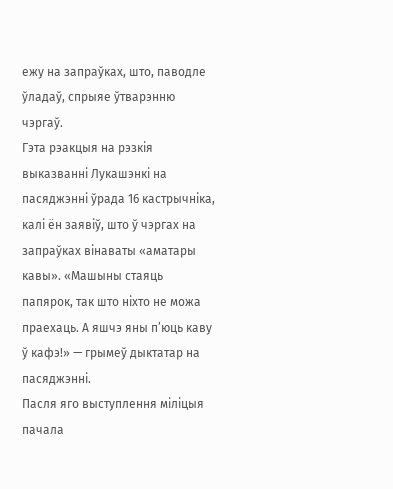ежу на запраўках, што, паводле ўладаў, спрыяе ўтварэнню чэргаў.
Гэта рэакцыя на рэзкія выказванні Лукашэнкі на пасяджэнні ўрада 16 кастрычніка, калі ён заявіў, што ў чэргах на запраўках вінаваты «аматары кавы». «Машыны стаяць папярок, так што ніхто не можа праехаць. А яшчэ яны п’юць каву ў кафэ!» — грымеў дыктатар на пасяджэнні.
Пасля яго выступлення міліцыя пачала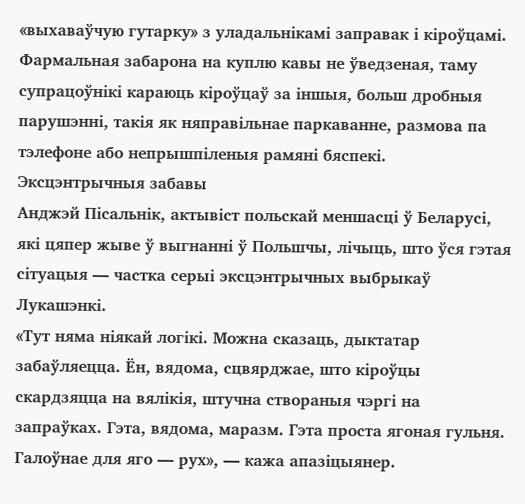«выхаваўчую гутарку» з уладальнікамі заправак і кіроўцамі. Фармальная забарона на куплю кавы не ўведзеная, таму супрацоўнікі караюць кіроўцаў за іншыя, больш дробныя парушэнні, такія як няправільнае паркаванне, размова па тэлефоне або непрышпіленыя рамяні бяспекі.
Эксцэнтрычныя забавы
Анджэй Пісальнік, актывіст польскай меншасці ў Беларусі, які цяпер жыве ў выгнанні ў Польшчы, лічыць, што ўся гэтая сітуацыя — частка серыі эксцэнтрычных выбрыкаў Лукашэнкі.
«Тут няма ніякай логікі. Можна сказаць, дыктатар забаўляецца. Ён, вядома, сцвярджае, што кіроўцы скардзяцца на вялікія, штучна створаныя чэргі на запраўках. Гэта, вядома, маразм. Гэта проста ягоная гульня. Галоўнае для яго — рух», — кажа апазіцыянер.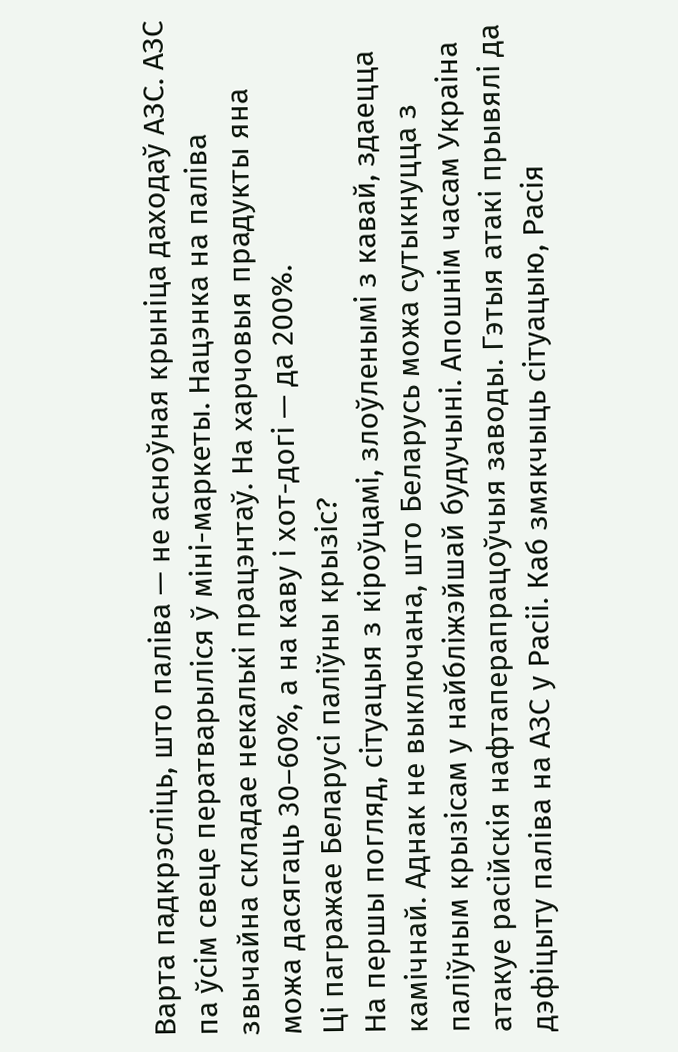Варта падкрэсліць, што паліва — не асноўная крыніца даходаў АЗС. АЗС па ўсім свеце ператварыліся ў міні-маркеты. Нацэнка на паліва звычайна складае некалькі працэнтаў. На харчовыя прадукты яна можа дасягаць 30–60%, а на каву і хот-догі — да 200%.
Ці пагражае Беларусі паліўны крызіс?
На першы погляд, сітуацыя з кіроўцамі, злоўленымі з кавай, здаецца камічнай. Аднак не выключана, што Беларусь можа сутыкнуцца з паліўным крызісам у найбліжэйшай будучыні. Апошнім часам Украіна атакуе расійскія нафтаперапрацоўчыя заводы. Гэтыя атакі прывялі да дэфіцыту паліва на АЗС у Расіі. Каб змякчыць сітуацыю, Расія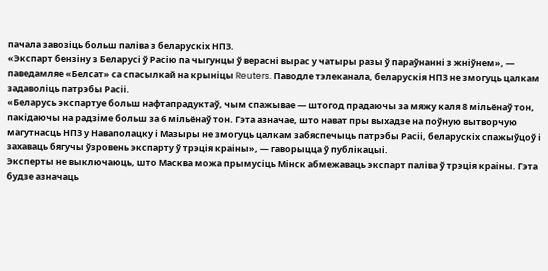пачала завозіць больш паліва з беларускіх НПЗ.
«Экспарт бензіну з Беларусі ў Расію па чыгунцы ў верасні вырас у чатыры разы ў параўнанні з жніўнем», — паведамляе «Белсат» са спасылкай на крыніцы Reuters. Паводле тэлеканала, беларускія НПЗ не змогуць цалкам задаволіць патрэбы Расіі.
«Беларусь экспартуе больш нафтапрадуктаў, чым спажывае — штогод прадаючы за мяжу каля 8 мільёнаў тон, пакідаючы на радзіме больш за 6 мільёнаў тон. Гэта азначае, што нават пры выхадзе на поўную вытворчую магутнасць НПЗ у Наваполацку і Мазыры не змогуць цалкам забяспечыць патрэбы Расіі, беларускіх спажыўцоў і захаваць бягучы ўзровень экспарту ў трэція краіны», — гаворыцца ў публікацыі.
Эксперты не выключаюць, што Масква можа прымусіць Мінск абмежаваць экспарт паліва ў трэція краіны. Гэта будзе азначаць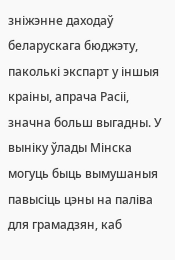зніжэнне даходаў беларускага бюджэту, паколькі экспарт у іншыя краіны, апрача Расіі, значна больш выгадны. У выніку ўлады Мінска могуць быць вымушаныя павысіць цэны на паліва для грамадзян, каб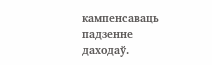кампенсаваць падзенне даходаў.